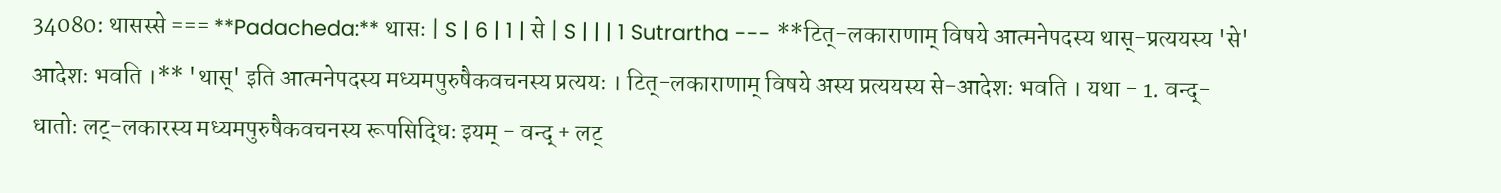34080: थासस्से === **Padacheda:** थासः | S | 6 | 1 | से | S | | | 1 Sutrartha --- **टित्-लकाराणाम् विषये आत्मनेपदस्य थास्-प्रत्ययस्य 'से' आदेशः भवति ।** 'थास्' इति आत्मनेपदस्य मध्यमपुरुषैकवचनस्य प्रत्ययः । टित्-लकाराणाम् विषये अस्य प्रत्ययस्य से-आदेशः भवति । यथा - 1. वन्द्-धातोः लट्-लकारस्य मध्यमपुरुषैकवचनस्य रूपसिद्धिः इयम् - वन्द् + लट्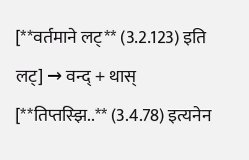[**वर्तमाने लट्** (3.2.123) इति लट्] → वन्द् + थास् [**तिप्तस्झि..** (3.4.78) इत्यनेन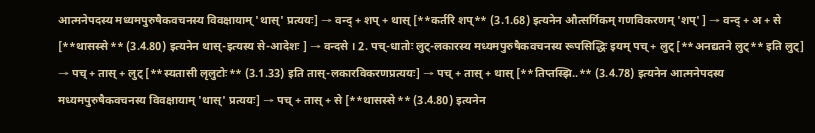आत्मनेपदस्य मध्यमपुरुषैकवचनस्य विवक्षायाम् 'थास्' प्रत्ययः] → वन्द् + शप् + थास् [**कर्तरि शप्** (3.1.68) इत्यनेन औत्सर्गिकम् गणविकरणम् 'शप्' ] → वन्द् + अ + से [**थासस्से** (3.4.80) इत्यनेन थास्-इत्यस्य से-आदेशः ] → वन्दसे । 2. पच्-धातोः लुट्-लकारस्य मध्यमपुरुषैकवचनस्य रूपसिद्धिः इयम् पच् + लुट् [**अनद्यतने लुट्** इति लुट्] → पच् + तास् + लुट् [**स्यतासी लृलुटोः** (3.1.33) इति तास्-लकारविकरणप्रत्ययः] → पच् + तास् + थास् [**तिप्तस्झि..** (3.4.78) इत्यनेन आत्मनेपदस्य मध्यमपुरुषैकवचनस्य विवक्षायाम् 'थास्' प्रत्ययः] → पच् + तास् + से [**थासस्से** (3.4.80) इत्यनेन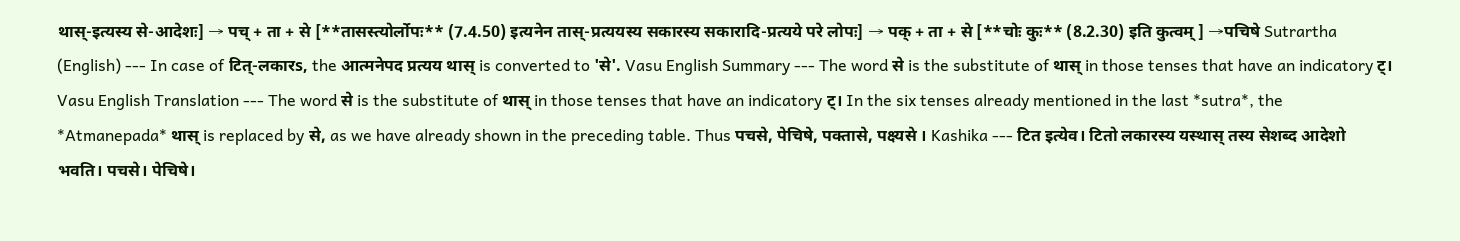थास्-इत्यस्य से-आदेशः] → पच् + ता + से [**तासस्त्योर्लोपः** (7.4.50) इत्यनेन तास्-प्रत्ययस्य सकारस्य सकारादि-प्रत्यये परे लोपः] → पक् + ता + से [**चोः कुः** (8.2.30) इति कुत्वम् ] →पचिषे Sutrartha (English) --- In case of टित्-लकारs, the आत्मनेपद प्रत्यय थास् is converted to 'से'. Vasu English Summary --- The word से is the substitute of थास् in those tenses that have an indicatory ट्। Vasu English Translation --- The word से is the substitute of थास् in those tenses that have an indicatory ट्। In the six tenses already mentioned in the last *sutra*, the *Atmanepada* थास् is replaced by से, as we have already shown in the preceding table. Thus पचसे, पेचिषे, पक्तासे, पक्ष्यसे । Kashika --- टित इत्येव। टितो लकारस्य यस्थास् तस्य सेशब्द आदेशो भवति। पचसे। पेचिषे।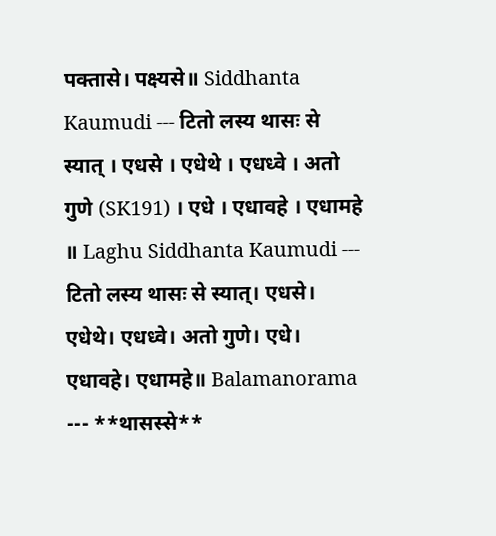पक्तासे। पक्ष्यसे॥ Siddhanta Kaumudi --- टितो लस्य थासः से स्यात् । एधसे । एधेथे । एधध्वे । अतो गुणे (SK191) । एधे । एधावहे । एधामहे ॥ Laghu Siddhanta Kaumudi --- टितो लस्य थासः से स्यात्। एधसे। एधेथे। एधध्वे। अतो गुणे। एधे। एधावहे। एधामहे॥ Balamanorama --- **थासस्से**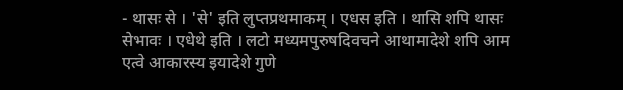- थासः से । 'से' इति लुप्तप्रथमाकम् । एधस इति । थासि शपि थासः सेभावः । एधेथे इति । लटो मध्यमपुरुषदिवचने आथामादेशे शपि आम एत्वे आकारस्य इयादेशे गुणे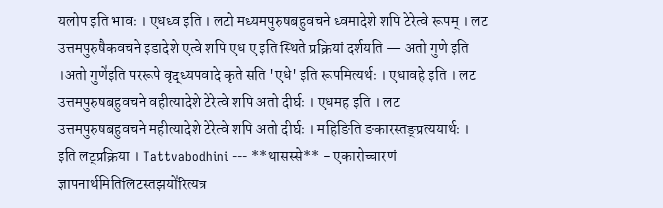यलोप इति भावः । एधध्व इति । लटो मध्यमपुरुषबहुवचने ध्वमादेशे शपि टेरेत्वे रूपम् । लट उत्तमपुरुषैकवचने इडादेशे एत्वे शपि एध ए इति स्थिते प्रक्रियां दर्शयति — अतो गुणे इति ।अतो गुणे॑इति पररूपे वृद्ध्यपवादे कृते सति 'एधे' इति रूपमित्यर्थः । एधावहे इति । लट उत्तमपुरुषबहुवचने वहीत्यादेशे टेरेत्वे शपि अतो दीर्घः । एधमह इति । लट उत्तमपुरुषबहुवचने महीत्यादेशे टेरेत्वे शपि अतो दीर्घः । महिङिति ङकारस्तङ्प्रत्ययार्थः । इति लट्प्रक्रिया । Tattvabodhini --- **थासस्से** - एकारोच्चारणं ज्ञापनार्थमितिलिटस्तझयो॑रित्यत्र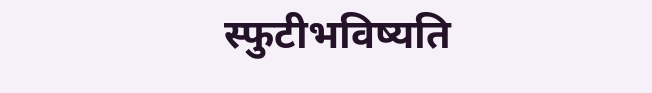स्फुटीभविष्यति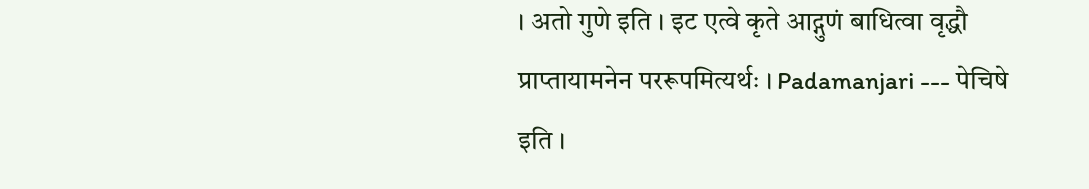। अतो गुणे इति । इट एत्वे कृते आद्गुणं बाधित्वा वृद्धौ प्राप्तायामनेन पररूपमित्यर्थः । Padamanjari --- पेचिषे इति ।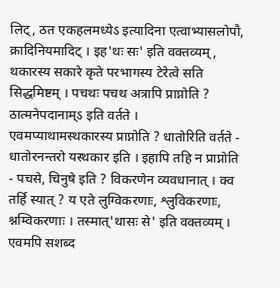लिट्, ठत एकहलमध्येऽ इत्यादिना एत्वाभ्यासलोपौ, क्रादिनियमादिट् । इह'थः सः' इति वक्तव्यम्, थकारस्य सकारे कृते परभागस्य टेरेत्वे सति सिद्धमिष्टम् । पचथः पचथ अत्रापि प्राप्नोति ? ठात्मनेपदानाम्ऽ इति वर्तते । एवमप्याथामस्थकारस्य प्राप्नोति ? धातोरिति वर्तते - धातोरनन्तरो यस्थकार इति । इहापि तहि न प्राप्नोति - पचसे, चिनुषे इति ? विकरणेन व्यवधानात् । क्व तर्हि स्यात् ? य एते लुग्विकरणाः, श्लुविकरणाः, श्नम्विकरणाः । तस्मात्'थासः से' इति वक्तव्यम् । एवमपि सशब्द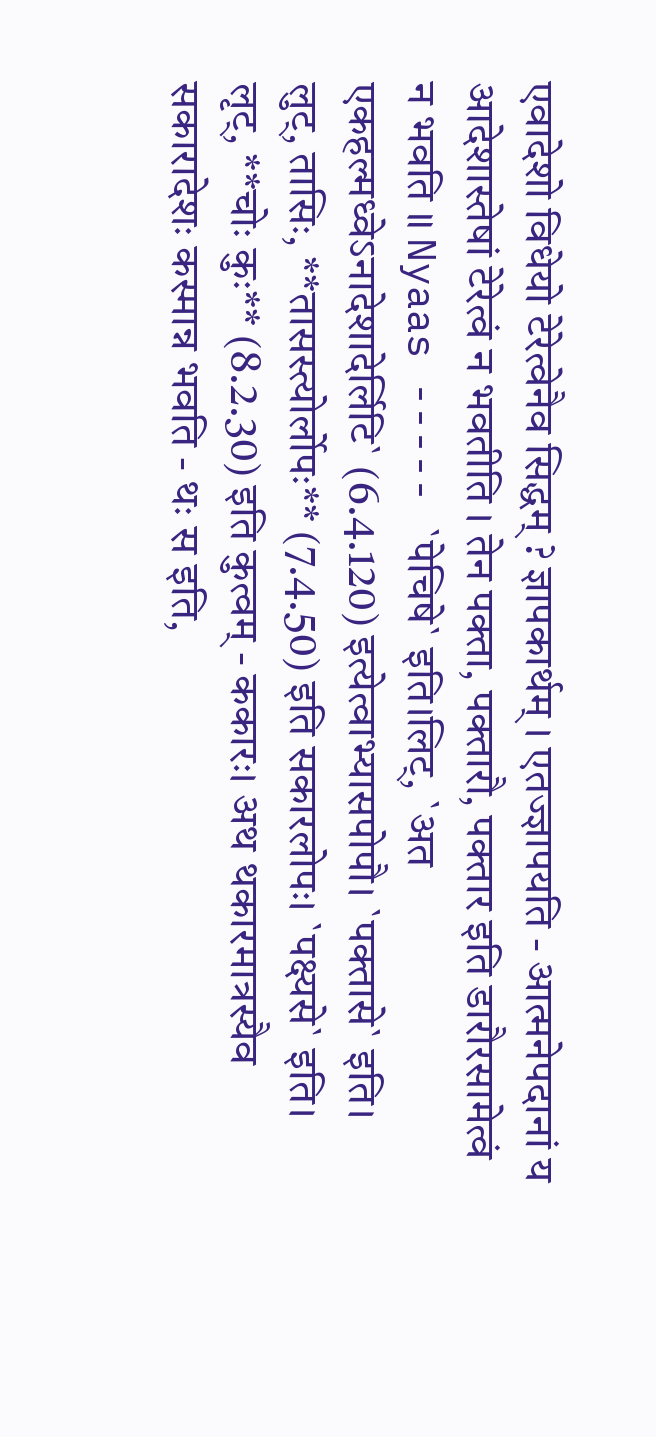एवादेशो विधेयो टेरेत्वेनैव सिद्धम् ? ज्ञापकार्थम् । एतज्ज्ञापयति - आत्मनेपदानां य आदेशास्तेषां टेरेत्वं न भवतीति । तेन पक्ता, पक्तारौ, पक्तार इति डारौरसामेत्वं न भवति ॥ Nyaas ----- `पेचिषे` इति।लिट्, `अत एकहल्मध्वेऽनादेशादेर्लिटि` (6.4.120) इत्येत्वाभ्यासपोपौ। `पक्तासे` इति। लुट्, तासिः, **तासस्त्योर्लोपः** (7.4.50) इति सकारलोपः। `पक्ष्यसे` इति। लृट्, **चोः कुः** (8.2.30) इति कुत्वम् - ककारः। अथ थकारमात्रस्यैव सकारादेशः कस्मान्न भवति - थः स इति,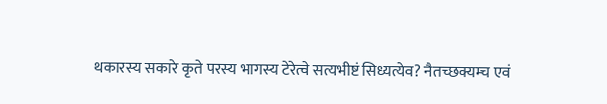थकारस्य सकारे कृते परस्य भागस्य टेरेत्वे सत्यभीष्टं सिध्यत्येव? नैतच्छक्यम्च एवं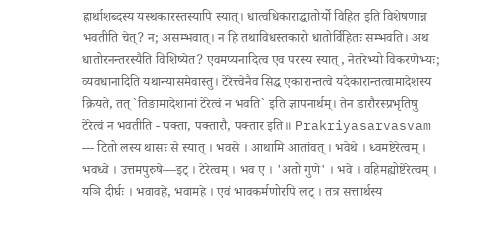ह्रार्थाशब्दस्य यस्थकारस्तस्यापि स्यात्। धात्वधिकाराद्धातोर्यो विहित इति विशेषणान्न भवतीति चेत्? न; असम्भवात्। न हि तथाविधस्तकारो धातोर्विहितः सम्भवति। अथ धातोरनन्तरस्यैति विशिष्येत? एवमप्यनादित्व एव परस्य स्यात्, नेतरेभ्यो विकरणेभ्यः; व्यवधानादिति यथान्यासमेवास्तु। टेरेत्त्वेनैव सिद्ध एकारान्तत्वे यदेकारान्तत्वामादेशस्य क्रियते, तत् `तिङामादेशानां टेरेत्वं न भवति` इति ज्ञापनार्थम्। तेन डारौरस्प्रभृतिषु टेरेत्वं न भवतीति - पक्ता, पक्तारौ, पक्तार इति॥ Prakriyasarvasvam --- टितो लस्य थासः से स्यात् । भवसे । आथामि आतांवत् । भवेथे । ध्वमष्टेरेत्वम् । भवध्वे । उत्तमपुरुषे—इट् । टेरेत्वम् । भव ए । 'अतो गुणे' । भवे । वहिमह्योष्टेरेत्वम् । यञि दीर्घः । भवावहे, भवामहे । एवं भावकर्मणोरपि लट् । तत्र सत्तार्थस्य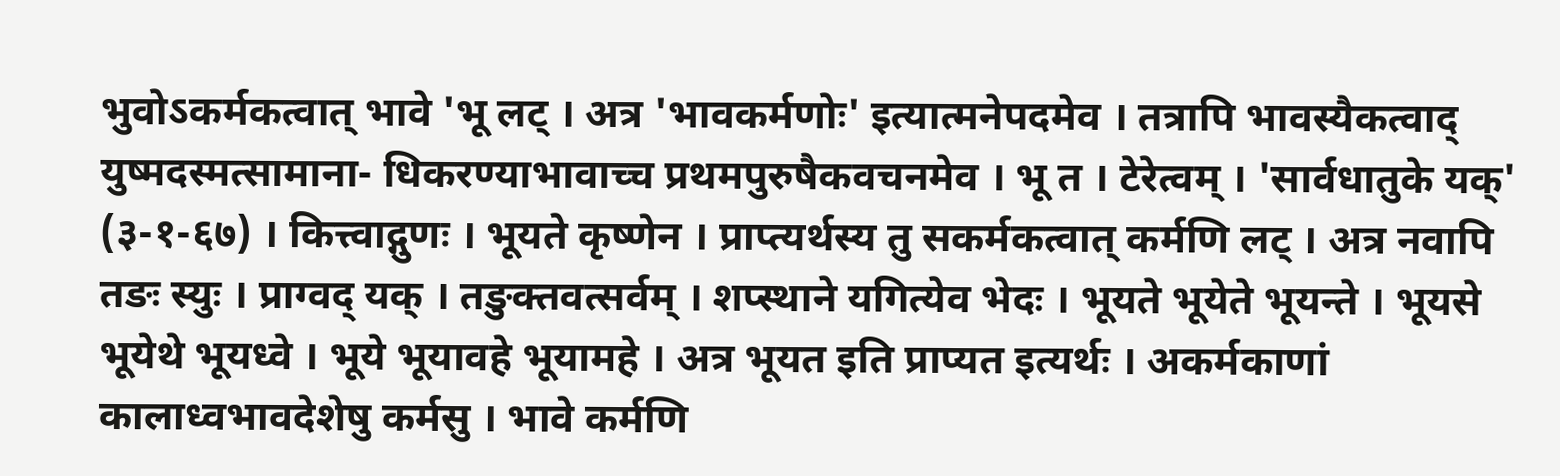भुवोऽकर्मकत्वात् भावे 'भू लट् । अत्र 'भावकर्मणोः' इत्यात्मनेपदमेव । तत्रापि भावस्यैकत्वाद् युष्मदस्मत्सामाना- धिकरण्याभावाच्च प्रथमपुरुषैकवचनमेव । भू त । टेरेत्वम् । 'सार्वधातुके यक्' (३-१-६७) । कित्त्वाद्गुणः । भूयते कृष्णेन । प्राप्त्यर्थस्य तु सकर्मकत्वात् कर्मणि लट् । अत्र नवापि तङः स्युः । प्राग्वद् यक् । तङुक्तवत्सर्वम् । शप्स्थाने यगित्येव भेदः । भूयते भूयेते भूयन्ते । भूयसे भूयेथे भूयध्वे । भूये भूयावहे भूयामहे । अत्र भूयत इति प्राप्यत इत्यर्थः । अकर्मकाणां कालाध्वभावदेशेषु कर्मसु । भावे कर्मणि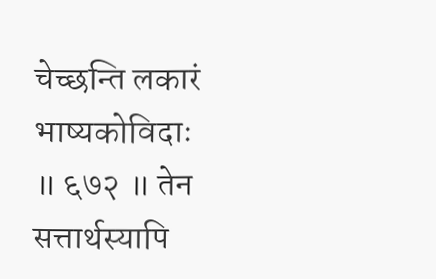चेच्छन्ति लकारं भाष्यकोविदाः ॥ ६७२ ॥ तेन सत्तार्थस्यापि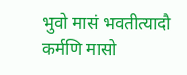भुवो मासं भवतीत्यादौ कर्मणि मासो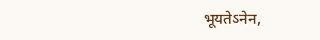भूयतेऽनेन,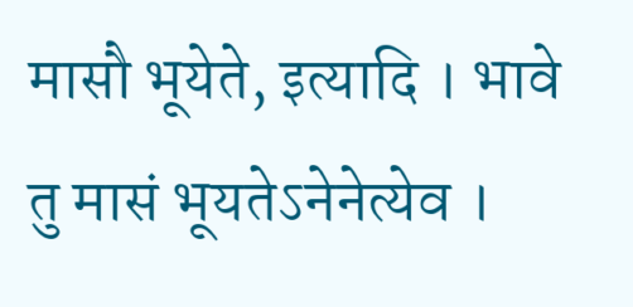मासौ भूयेते, इत्यादि । भावे तु मासं भूयतेऽनेनेत्येव ।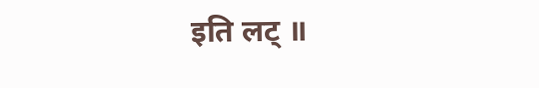इति लट् ॥